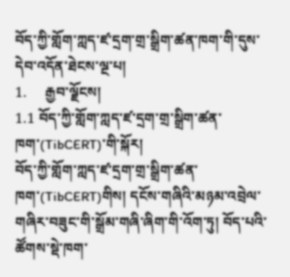བོད་ཀྱི་གློག་ཀླད་ཛ་དྲག་གྲ་སྒྲིག་ཚན་ཁག་གི་དུས་དེབ་འདོན་ཐེངས་ལྔ་པ།
1.     རྒྱབ་ལྗོངས།
1.1 བོད་ཀྱི་གློག་ཀླད་ཛ་དྲག་གྲ་སྒྲིག་ཚན་ཁག་(TibCERT)་གི་སྐོར།
བོད་ཀྱི་གློག་ཀླད་ཛ་དྲག་གྲ་སྒྲིག་ཚན་ཁག་(TibCERT)གིས། དངོས་གཞིའི་མཉམ་འབྲེལ་གཞིར་བཟུང་གི་སྒྲོམ་གཞི་ཞིག་གི་འོག་ཏུ། བོད་པའི་ཚོགས་སྡེ་ཁག་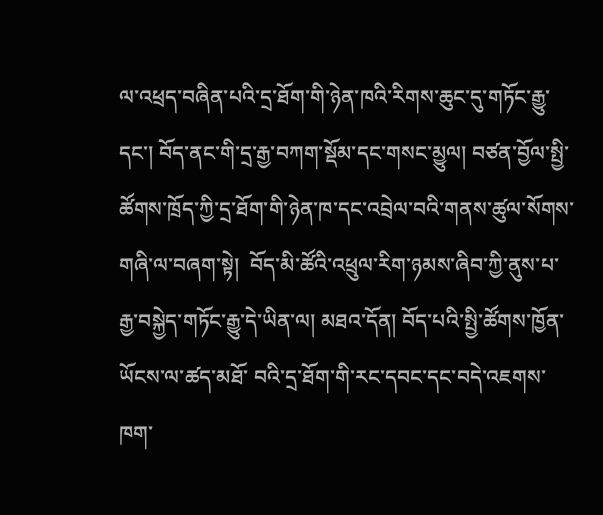ལ་འཕྲད་བཞིན་པའི་དྲ་ཐོག་གི་ཉེན་ཁའི་རིགས་ཆུང་དུ་གཏོང་རྒྱུ་དང་། བོད་ནང་གི་དྲ་རྒྱ་བཀག་སྡོམ་དང་གསང་མྱུལ། བཙན་བྱོལ་སྤྱི་ཚོགས་ཁྲོད་ཀྱི་དྲ་ཐོག་གི་ཉེན་ཁ་དང་འབྲེལ་བའི་གནས་ཚུལ་སོགས་གཞི་ལ་བཞག་སྟེ།  བོད་མི་ཚོའི་འཕྲུལ་རིག་ཉམས་ཞིབ་ཀྱི་ནུས་པ་རྒྱ་བསྐྱེད་གཏོང་རྒྱུ་དེ་ཡིན་ལ། མཐའ་དོན། བོད་པའི་སྤྱི་ཚོགས་ཁྱོན་ཡོངས་ལ་ཚད་མཐོ་ བའི་དྲ་ཐོག་གི་རང་དབང་དང་བདེ་འཇགས་ཁག་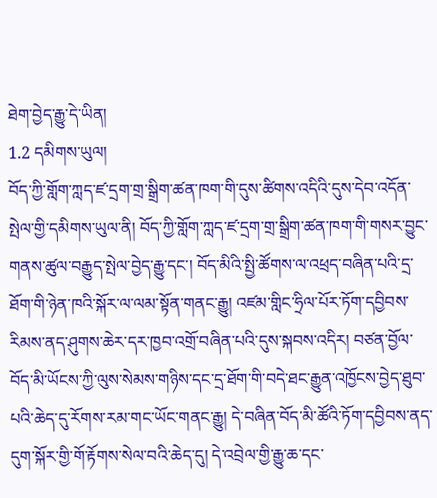ཐེག་བྱེད་རྒྱུ་དེ་ཡིན།
1.2 དམིགས་ཡུལ།
བོད་ཀྱི་གློག་ཀླད་ཛ་དྲག་གྲ་སྒྲིག་ཚན་ཁག་གི་དུས་ཚིགས་འདིའི་དུས་དེབ་འདོན་སྤེལ་གྱི་དམིགས་ཡུལ་ནི། བོད་ཀྱི་གློག་ཀླད་ཛ་དྲག་གྲ་སྒྲིག་ཚན་ཁག་གི་གསར་བྱུང་གནས་ཚུལ་བརྒྱུད་སྤེལ་བྱེད་རྒྱུ་དང་། བོད་མིའི་སྤྱི་ཚོགས་ལ་འཕྲད་བཞིན་པའི་དྲ་ཐོག་གི་ཉེན་ཁའི་སྐོར་ལ་ལམ་སྟོན་གནང་རྒྱུ། འཛམ་གླིང་ཧྲིལ་པོར་ཏོག་དབྱིབས་རིམས་ནད་ཤུགས་ཆེར་དར་ཁྱབ་འགྲོ་བཞིན་པའི་དུས་སྐབས་འདིར། བཙན་བྱོལ་བོད་མི་ཡོངས་ཀྱི་ལུས་སེམས་གཉིས་དང་དྲ་ཐོག་གི་བདེ་ཐང་རྒྱུན་འཁྱོངས་བྱེད་ཐུབ་པའི་ཆེད་དུ་རོགས་རམ་གང་ཡོང་གནང་རྒྱུ། དེ་བཞིན་བོད་མི་ཚོའི་ཏོག་དབྱིབས་ནད་དུག་སྐོར་གྱི་གོ་རྟོགས་སེལ་བའི་ཆེད་དུ། དེ་འབྲེལ་གྱི་རྒྱུ་ཆ་དང་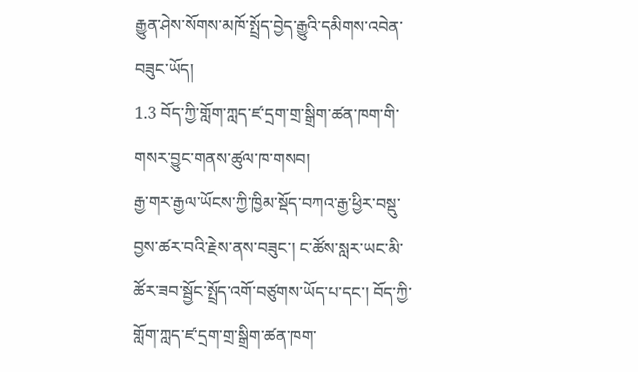རྒྱུན་ཤེས་སོགས་མཁོ་སྤྲོད་བྱེད་རྒྱུའི་དམིགས་འབེན་བཟུང་ཡོད།
1.3 བོད་ཀྱི་གློག་ཀླད་ཛ་དྲག་གྲ་སྒྲིག་ཚན་ཁག་གི་གསར་བྱུང་གནས་ཚུལ་ཁ་གསབ།
རྒྱ་གར་རྒྱལ་ཡོངས་ཀྱི་ཁྱིམ་སྡོད་བཀའ་རྒྱ་ཕྱིར་བསྡུ་བྱས་ཚར་བའི་རྗེས་ནས་བཟུང་། ང་ཚོས་སླར་ཡང་མི་ཚོར་ཟབ་སྦྱོང་སྤྲོད་འགོ་བཙུགས་ཡོད་པ་དང་། བོད་ཀྱི་གློག་ཀླད་ཛ་དྲག་གྲ་སྒྲིག་ཚན་ཁག་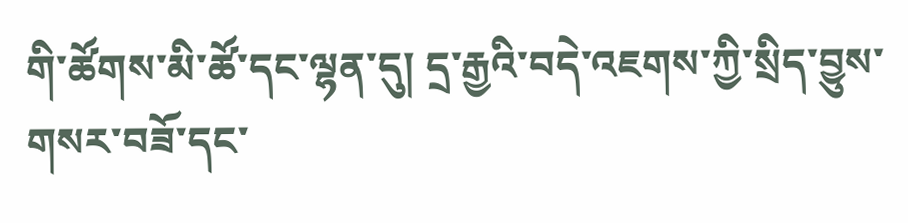གི་ཚོགས་མི་ཚོ་དང་ལྷན་དུ། དྲ་རྒྱའི་བདེ་འཇགས་ཀྱི་སྲིད་བྱུས་གསར་བཟོ་དང་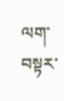ལག་བསྟར་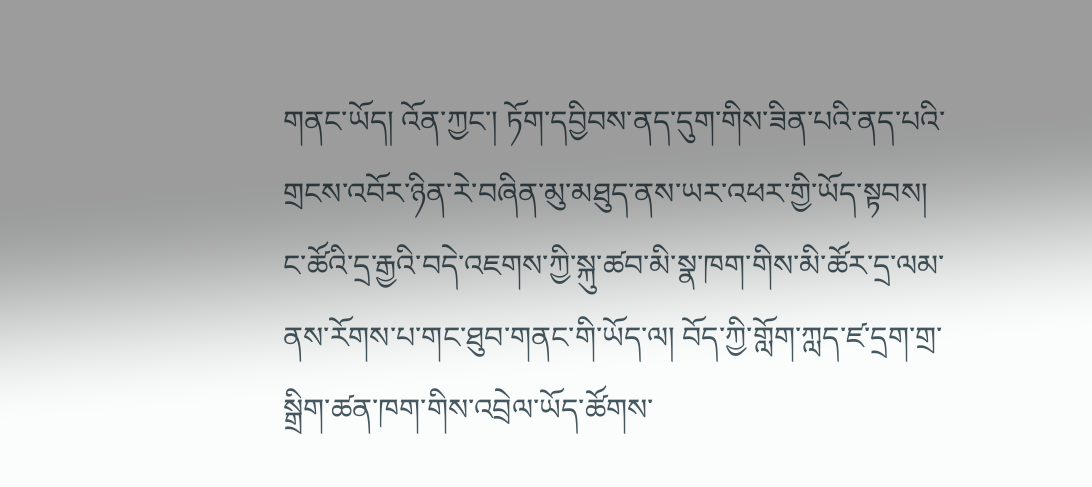གནང་ཡོད། འོན་ཀྱང་། ཏོག་དབྱིབས་ནད་དུག་གིས་ཟིན་པའི་ནད་པའི་གྲངས་འབོར་ཉིན་རེ་བཞིན་མུ་མཐུད་ནས་ཡར་འཕར་གྱི་ཡོད་སྟབས། ང་ཚོའི་དྲ་རྒྱའི་བདེ་འཇགས་ཀྱི་སྐུ་ཚབ་མི་སྣ་ཁག་གིས་མི་ཚོར་དྲ་ལམ་ནས་རོགས་པ་གང་ཐུབ་གནང་གི་ཡོད་ལ། བོད་ཀྱི་གློག་ཀླད་ཛ་དྲག་གྲ་སྒྲིག་ཚན་ཁག་གིས་འབྲེལ་ཡོད་ཚོགས་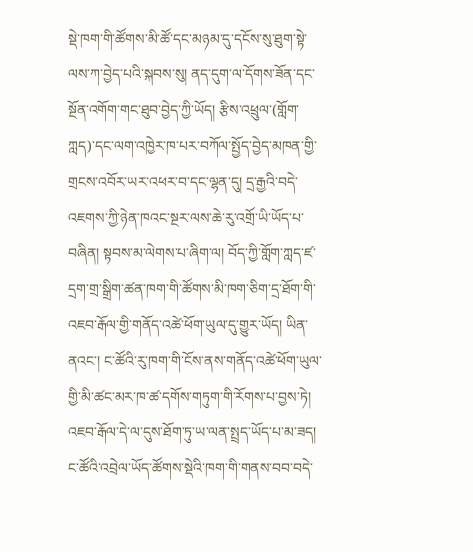སྡེ་ཁག་གི་ཚོགས་མི་ཚོ་དང་མཉམ་དུ་དངོས་སུ་ཐུག་སྟེ་ལས་ཀ་བྱེད་པའི་སྐབས་སུ། ནད་དུག་ལ་དོགས་ཟོན་དང་སྔོན་འགོག་གང་ཐུབ་བྱེད་ཀྱི་ཡོད། རྩིས་འཕྲུལ་(གློག་ཀླད)་དང་ལག་འཁྱེར་ཁ་པར་བཀོལ་སྤྱོད་བྱེད་མཁན་གྱི་གྲངས་འབོར་ཡར་འཕར་བ་དང་ལྷན་དུ། དྲ་རྒྱའི་བདེ་འཇགས་ཀྱི་ཉེན་ཁའང་སྔར་ལས་ཆེ་རུ་འགྲོ་ཡི་ཡོད་པ་བཞིན། སྟབས་མ་ལེགས་པ་ཞིག་ལ། བོད་ཀྱི་གློག་ཀླད་ཛ་དྲག་གྲ་སྒྲིག་ཚན་ཁག་གི་ཚོགས་མི་ཁག་ཅིག་དྲ་ཐོག་གི་འཇབ་རྒོལ་གྱི་གནོད་འཚེ་ཕོག་ཡུལ་དུ་གྱུར་ཡོད། ཡིན་ནའང་། ང་ཚོའི་རུ་ཁག་གི་ངོས་ནས་གནོད་འཚེ་ཕོག་ཡུལ་གྱི་མི་ཚང་མར་ཁ་ཚ་དགོས་གཏུག་གི་རོགས་པ་བྱས་ཏེ། འཇབ་རྒོལ་དེ་ལ་དུས་ཐོག་ཏུ་ཡ་ལན་སྤྲད་ཡོད་པ་མ་ཟད། ང་ཚོའི་འབྲེལ་ཡོད་ཚོགས་སྡེའི་ཁག་གི་གནས་བབ་བདེ་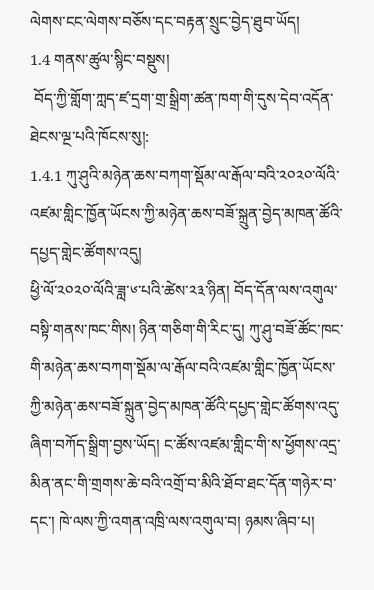ལེགས་ངང་ལེགས་བཅོས་དང་བརྟན་སྲུང་བྱེད་ཐུབ་ཡོད།
1.4 གནས་ཚུལ་སྙིང་བསྡུས།
 བོད་ཀྱི་གློག་ཀླད་ཛ་དྲག་གྲ་སྒྲིག་ཚན་ཁག་གི་དུས་དེབ་འདོན་ཐེངས་ལྔ་པའི་ཁོངས་སུ།:
1.4.1 ཀུ་ཤུའི་མཉེན་ཆས་བཀག་སྡོམ་ལ་རྒོལ་བའི་༢༠༢༠་ལོའི་འཛམ་གླིང་ཁྱོན་ཡོངས་ཀྱི་མཉེན་ཆས་བཟོ་སྐྲུན་བྱེད་མཁན་ཚོའི་དཔྱད་གླེང་ཚོགས་འདུ།
ཕྱི་ལོ་༢༠༢༠་ལོའི་ཟླ་༦་པའི་ཚེས་༢༣་ཉིན། བོད་དོན་ལས་འགུལ་བསྟི་གནས་ཁང་གིས། ཉིན་གཅིག་གི་རིང་དུ། ཀུ་ཤུ་བཟོ་ཚོང་ཁང་གི་མཉེན་ཆས་བཀག་སྡོམ་ལ་རྒོལ་བའི་འཛམ་གླིང་ཁྱོན་ཡོངས་ཀྱི་མཉེན་ཆས་བཟོ་སྐྲུན་བྱེད་མཁན་ཚོའི་དཔྱད་གླེང་ཚོགས་འདུ་ཞིག་བཀོད་སྒྲིག་བྱས་ཡོད། ང་ཚོས་འཛམ་གླིང་གི་ས་ཕྱོགས་འདྲ་མིན་ནང་གི་གྲགས་ཆེ་བའི་འགྲོ་བ་མིའི་ཐོབ་ཐང་དོན་གཉེར་བ་དང་། ཁེ་ལས་ཀྱི་འགན་འཁྲི་ལས་འགུལ་བ། ཉམས་ཞིབ་པ།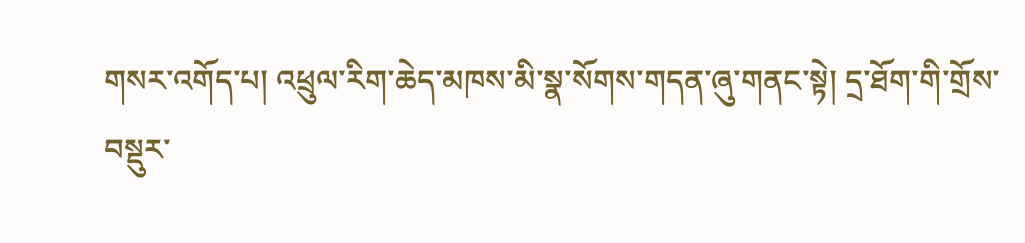གསར་འགོད་པ། འཕྲུལ་རིག་ཆེད་མཁས་མི་སྣ་སོགས་གདན་ཞུ་གནང་སྟེ། དྲ་ཐོག་གི་གྲོས་བསྡུར་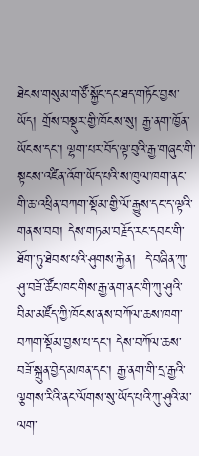ཐེངས་གསུམ་གཙོ་སྐྱོང་དང་ཐད་གཏོང་བྱས་ཡོད། གྲོས་བསྡུར་གྱི་ཁོངས་སུ། རྒྱ་ནག་ཁྱོན་ཡོངས་དང་། ལྷག་པར་བོད་ལྟ་བུའི་རྒྱ་གཞུང་གི་སྟངས་འཛིན་འོག་ཡོད་པའི་ས་ཁུལ་ཁག་ནང་གི་ཆ་འཕྲིན་བཀག་སྡོམ་གྱི་ལོ་རྒྱུས་དང་ད་ལྟའི་གནས་བབ། དེས་གཏམ་བརྗོད་རང་དབང་གི་ཐོག་ཏུ་ཐེབས་པའི་ཤུགས་རྐྱེན།  དེ་བཞིན་ཀུ་ཤུ་བཟོ་ཚོང་ཁང་གིས་རྒྱ་ནག་ནང་གི་ཀུ་ཤུའི་བིམ་མཛོད་ཀྱི་ཁོངས་ནས་བཀོལ་ཆས་ཁག་བཀག་སྡོམ་བྱས་པ་དང་། དེས་བཀོལ་ཆས་བཟོ་སྐྲུན་བྱེད་མཁན་དང་། རྒྱ་ནག་གི་དྲ་རྒྱའི་ལྕགས་རིའི་ནང་ལོགས་སུ་ཡོད་པའི་ཀུ་ཤུའི་མ་ལག་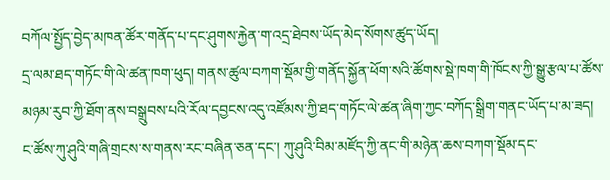བཀོལ་སྤྱོད་བྱེད་མཁན་ཚོར་གནོད་པ་དང་ཤུགས་རྐྱེན་ག་འདྲ་ཐེབས་ཡོད་མེད་སོགས་ཚུད་ཡོད།
དྲ་ལམ་ཐད་གཏོང་གི་ལེ་ཚན་ཁག་ཕུད། གནས་ཚུལ་བཀག་སྡོམ་གྱི་གནོད་སྐྱོན་ཕོག་སའི་ཚོགས་སྡེ་ཁག་གི་ཁོངས་ཀྱི་སྒྱུ་རྩལ་པ་ཚོས་མཉམ་རུབ་ཀྱི་ཐོག་ནས་བསྒྲུབས་པའི་རོལ་དབྱངས་འདུ་འཛོམས་ཀྱི་ཐད་གཏོང་ལེ་ཚན་ཞིག་ཀྱང་བཀོད་སྒྲིག་གནང་ཡོད་པ་མ་ཟད།  ང་ཚོས་ཀུ་ཤུའི་གཞི་གྲངས་ས་གནས་རང་བཞིན་ཅན་དང་། ཀུ་ཤུའི་བིམ་མཛོད་ཀྱི་ནང་གི་མཉེན་ཆས་བཀག་སྡོམ་དང་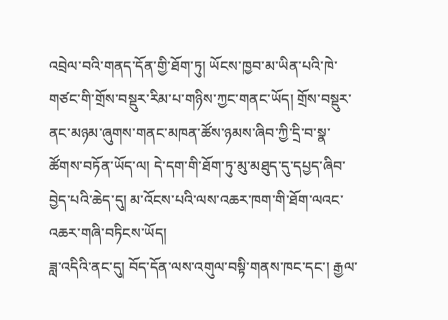འབྲེལ་བའི་གནད་དོན་གྱི་ཐོག་ཏུ། ཡོངས་ཁྱབ་མ་ཡིན་པའི་ཁེ་གཙང་གི་གྲོས་བསྡུར་རིམ་པ་གཉིས་ཀྱང་གནང་ཡོད། གྲོས་བསྡུར་ནང་མཉམ་ཞུགས་གནང་མཁན་ཚོས་ཉམས་ཞིབ་ཀྱི་དྲི་བ་སྣ་ཚོགས་བཏོན་ཡོད་ལ། དེ་དག་གི་ཐོག་ཏུ་མུ་མཐུད་དུ་དཔྱད་ཞིབ་བྱེད་པའི་ཆེད་དུ། མ་འོངས་པའི་ལས་འཆར་ཁག་གི་ཐོག་ལའང་འཆར་གཞི་བཏིངས་ཡོད།
ཟླ་འདིའི་ནང་དུ། བོད་དོན་ལས་འགུལ་བསྟི་གནས་ཁང་དང་། རྒྱལ་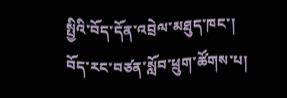སྤྱིའི་བོད་དོན་འབྲེལ་མཐུད་ཁང་། བོད་རང་བཙན་སློབ་ཕྲུག་ཚོགས་པ།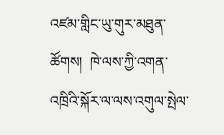འཛམ་གླིང་ཡུ་གུར་མཐུན་ཚོགས།  ཁེ་ལས་ཀྱི་འགན་འཁྲིའི་སྐོར་ལ་ལས་འགུལ་སྤེལ་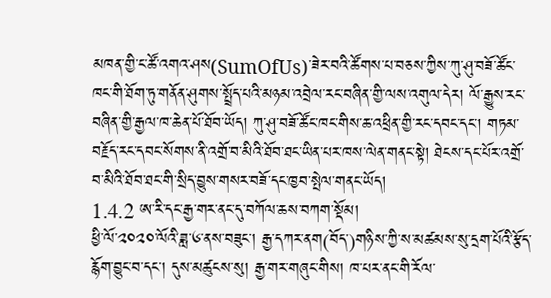མཁན་གྱི་ང་ཚོ་འགའ་ཤས(SumOfUs)་ཟེར་བའི་ཚོགས་པ་བཅས་ཀྱིས་ཀུ་ཤུ་བཟོ་ཚོང་ཁང་གི་ཐོག་ཏུ་གནོན་ཤུགས་སྤྲོད་པའི་མཉམ་འབྲེལ་རང་བཞིན་གྱི་ལས་འགུལ་དེར། ལོ་རྒྱུས་རང་བཞིན་གྱི་རྒྱལ་ཁ་ཆེན་པོ་ཐོབ་ཡོད། ཀུ་ཤུ་བཟོ་ཚོང་ཁང་གིས་ཆ་འཕྲིན་གྱི་རང་དབང་དང་། གཏམ་བརྗོད་རང་དབང་སོགས་ནི་འགྲོ་བ་མིའི་ཐོབ་ཐང་ཡིན་པར་ཁས་ལེན་གནང་སྟེ། ཐེངས་དང་པོར་འགྲོ་བ་མིའི་ཐོབ་ཐང་གི་སྲིད་བྱུས་གསར་བཟོ་དང་ཁྱབ་སྤེལ་གནང་ཡོད།
1.4.2 ཨ་རི་དང་རྒྱ་གར་ནང་དུ་བཀོལ་ཆས་བཀག་སྡོམ།
ཕྱི་ལོ་༢༠༢༠་ལོའི་ཟླ་༦་ནས་བཟུང་། རྒྱ་དཀར་ནག(བོད་)གཉིས་ཀྱི་ས་མཚམས་སུ་དྲག་པོའི་རྩོད་རྙོག་བྱུང་བ་དང་། དུས་མཚུངས་སུ། རྒྱ་གར་གཞུང་གིས། ཁ་པར་ནང་གི་རོལ་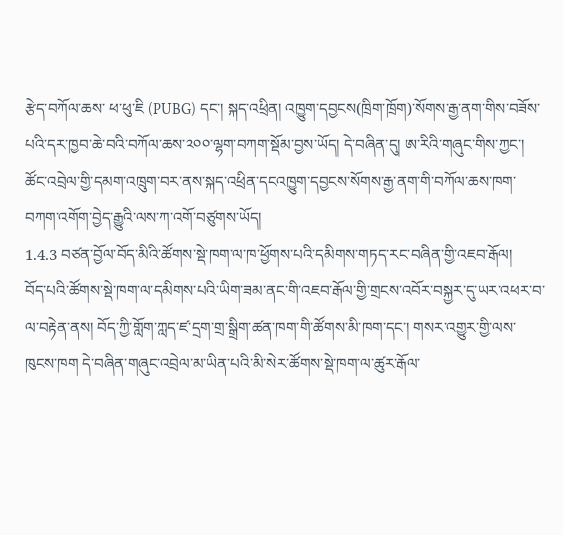རྩེད་བཀོལ་ཆས་ ཕ་ཕུ་ཇི (PUBG) དང་། སྐད་འཕྲིན། འཁྱུག་དབྱངས(ཁྲིག་ཁྲོག)་སོགས་རྒྱ་ནག་གིས་བཟོས་པའི་དར་ཁྱབ་ཆེ་བའི་བཀོལ་ཆས་༢༠༠་ལྷག་བཀག་སྡོམ་བྱས་ཡོད། དེ་བཞིན་དུ། ཨ་རིའི་གཞུང་གིས་ཀྱང་། ཚོང་འབྲེལ་གྱི་དམག་འཁྲུག་བར་ནས་སྐད་འཕྲིན་དངའཁྱུག་དབྱངས་སོགས་རྒྱ་ནག་གི་བཀོལ་ཆས་ཁག་བཀག་འགོག་བྱེད་རྒྱུའི་ལས་ཀ་འགོ་བཙུགས་ཡོད།
1.4.3 བཙན་བྱོལ་བོད་མིའི་ཚོགས་སྡེ་ཁག་ལ་ཁ་ཕྱོགས་པའི་དམིགས་གཏད་རང་བཞིན་གྱི་འཇབ་རྒོལ།
བོད་པའི་ཚོགས་སྡེ་ཁག་ལ་དམིགས་པའི་ཡིག་ཟམ་ནང་གི་འཇབ་རྒོལ་གྱི་གྲངས་འབོར་བསྐྱར་དུ་ཡར་འཕར་བ་ལ་བརྟེན་ནས། བོད་ཀྱི་གློག་ཀླད་ཛ་དྲག་གྲ་སྒྲིག་ཚན་ཁག་གི་ཚོགས་མི་ཁག་དང་། གསར་འགྱུར་གྱི་ལས་ཁུངས་ཁག དེ་བཞིན་གཞུང་འབྲེལ་མ་ཡིན་པའི་མི་སེར་ཚོགས་སྡེ་ཁག་ལ་ཚུར་རྒོལ་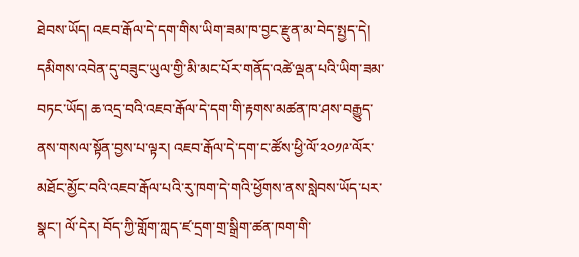ཐེབས་ཡོད། འཇབ་རྒོལ་དེ་དག་གིས་ཡིག་ཟམ་ཁ་བྱང་རྫུན་མ་བེད་སྤྱད་དེ། དམིགས་འབེན་དུ་བཟུང་ཡུལ་གྱི་མི་མང་པོར་གནོད་འཚེ་ལྡན་པའི་ཡིག་ཟམ་བཏང་ཡོད། ཆ་འདྲ་བའི་འཇབ་རྒོལ་དེ་དག་གི་རྟགས་མཚན་ཁ་ཤས་བརྒྱུད་ནས་གསལ་སྟོན་བྱས་པ་ལྟར། འཇབ་རྒོལ་དེ་དག་ང་ཚོས་ཕྱི་ལོ་༢༠༡༩་ལོར་མཐོང་མྱོང་བའི་འཇབ་རྒོལ་པའི་རུ་ཁག་དེ་གའི་ཕྱོགས་ནས་སླེབས་ཡོད་པར་སྣང་། ལོ་དེར། བོད་ཀྱི་གློག་ཀླད་ཛ་དྲག་གྲ་སྒྲིག་ཚན་ཁག་གི་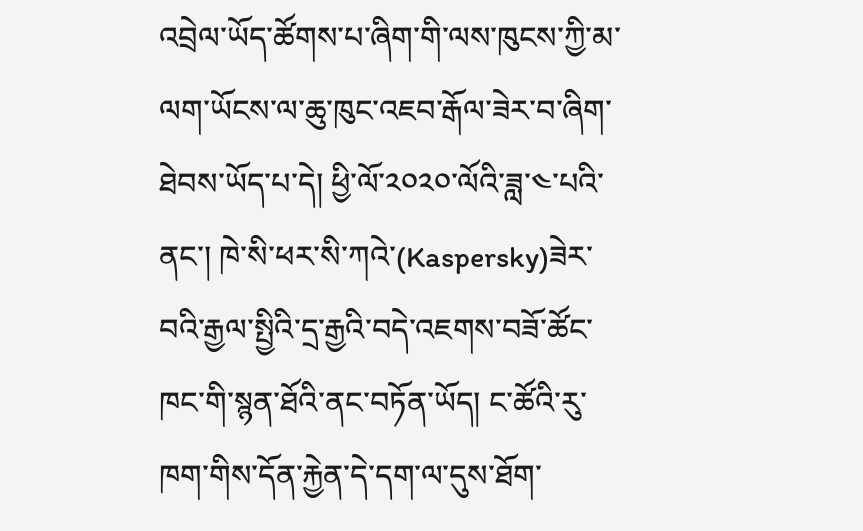འབྲེལ་ཡོད་ཚོགས་པ་ཞིག་གི་ལས་ཁུངས་ཀྱི་མ་ལག་ཡོངས་ལ་ཆུ་ཁུང་འཇབ་རྒོལ་ཟེར་བ་ཞིག་ཐེབས་ཡོད་པ་དེ། ཕྱི་ལོ་༢༠༢༠་ལོའི་ཟླ་༤་པའི་ནང་། ཁེ་སི་ཕར་སི་ཀའེ་(Kaspersky)ཟེར་བའི་རྒྱལ་སྤྱིའི་དྲ་རྒྱའི་བདེ་འཇགས་བཟོ་ཚོང་ཁང་གི་སྙན་ཐོའི་ནང་བཏོན་ཡོད། ང་ཚོའི་རུ་ཁག་གིས་དོན་རྐྱེན་དེ་དག་ལ་དུས་ཐོག་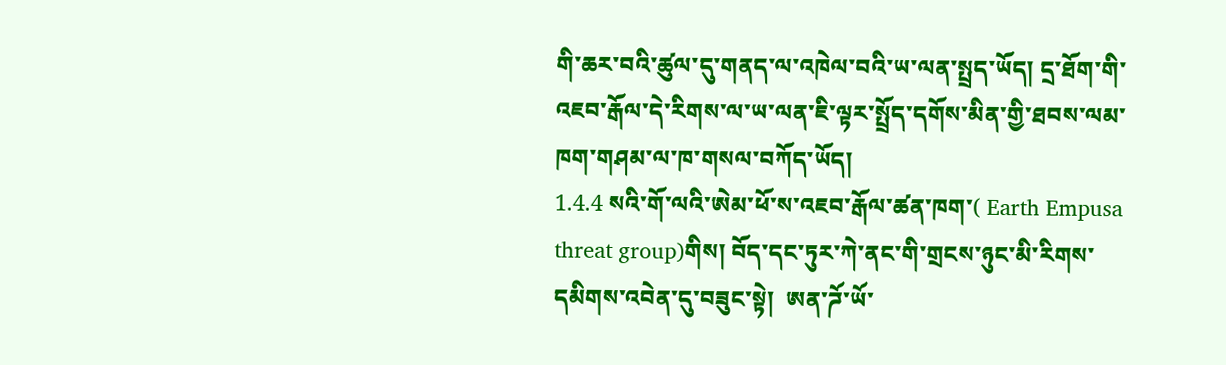གི་ཆར་བའི་ཚུལ་དུ་གནད་ལ་འཁེལ་བའི་ཡ་ལན་སྤྲད་ཡོད། དྲ་ཐོག་གི་འཇབ་རྒོལ་དེ་རིགས་ལ་ཡ་ལན་ཇི་ལྟར་སྤྲོད་དགོས་མིན་གྱི་ཐབས་ལམ་ཁག་གཤམ་ལ་ཁ་གསལ་བཀོད་ཡོད།
1.4.4 སའི་གོ་ལའི་ཨེམ་ཕོ་ས་འཇབ་རྒོལ་ཚན་ཁག་( Earth Empusa threat group)གིས། བོད་དང་ཏུར་ཀེ་ནང་གི་གྲངས་ཉུང་མི་རིགས་དམིགས་འབེན་དུ་བཟུང་སྟེ།  ཨན་ཌོ་ཡོ་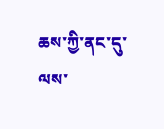ཆས་ཀྱི་ནང་དུ་ལས་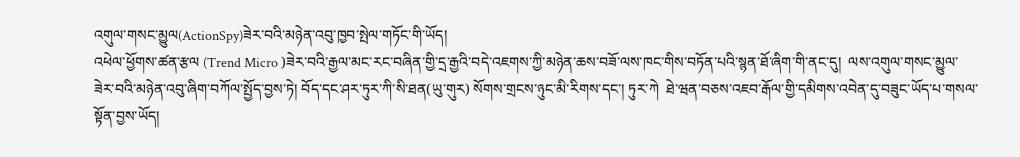འགུལ་གསང་མྱུལ(ActionSpy)ཟེར་བའི་མཉེན་འབུ་ཁྱབ་སྤེལ་གཏོང་གི་ཡོད།
འཕེལ་ཕྱོགས་ཚན་རྩལ (Trend Micro )ཟེར་བའི་རྒྱལ་མང་རང་བཞིན་གྱི་དྲ་རྒྱའི་བདེ་འཇགས་ཀྱི་མཉེན་ཆས་བཟོ་ལས་ཁང་གིས་བཏོན་པའི་སྙན་ཐོ་ཞིག་གི་ནང་དུ།  ལས་འགུལ་གསང་མྱུལ་ཟེར་བའི་མཉེན་འབུ་ཞིག་བཀོལ་སྤྱོད་བྱས་ཏེ། བོད་དང་ཤར་ཏུར་ཀི་སི་ཐན(ཡུ་གུར) སོགས་གྲངས་ཉུང་མི་རིགས་དང་། ཏུར་ཀེ  ཐེ་ཝན་བཅས་འཇབ་རྒོལ་གྱི་དམིགས་འབེན་དུ་བཟུང་ཡོད་པ་གསལ་སྟོན་བྱས་ཡོད།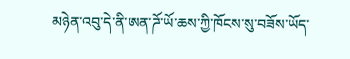མཉེན་འབུ་དེ་ནི་ཨན་ཌོ་ཡོ་ཆས་ཀྱི་ཁོངས་སུ་བཟོས་ཡོད་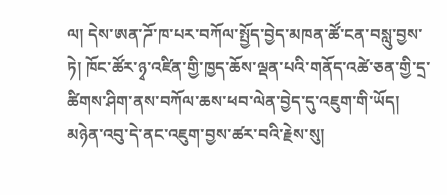ལ། དེས་ཨན་ཌོ་ཁ་པར་བཀོལ་སྤྱོད་བྱེད་མཁན་ཚོ་ངན་བསླུ་བྱས་ཏེ། ཁོང་ཚོར་ཉྭ་འཛིན་གྱི་ཁྱད་ཆོས་ལྡན་པའི་གནོད་འཚེ་ཅན་གྱི་དྲ་ཚིགས་ཤིག་ནས་བཀོལ་ཆས་ཕབ་ལེན་བྱེད་དུ་འཇུག་གི་ཡོད། མཉེན་འབུ་དེ་ནང་འཇུག་བྱས་ཚར་བའི་རྗེས་སུ།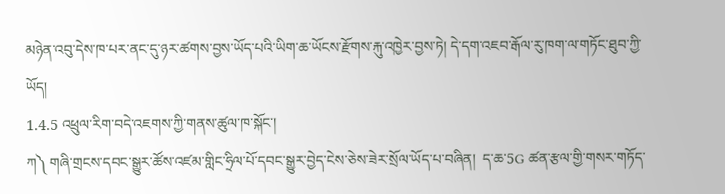མཉེན་འབུ་དེས་ཁ་པར་ནང་དུ་ཉར་ཚགས་བྱས་ཡོད་པའི་ཡིག་ཆ་ཡོངས་རྫོགས་རྐུ་འཁྱེར་བྱས་ཏེ། དེ་དག་འཇབ་རྒོལ་རུ་ཁག་ལ་གཏོང་ཐུབ་ཀྱི་ཡོད།
1.4.5 འཕྲུལ་རིག་བདེ་འཇགས་ཀྱི་གནས་ཚུལ་ཁ་སྐོང་།
ཀ༽ གཞི་གྲངས་དབང་སྒྱུར་ཚོས་འཛམ་གླིང་ཧྲིལ་པོ་དབང་སྒྱུར་བྱེད་ངེས་ཅེས་ཟེར་སྲོལ་ཡོད་པ་བཞིན།  ད་ཆ་5G ཚན་རྩལ་གྱི་གསར་གཏོད་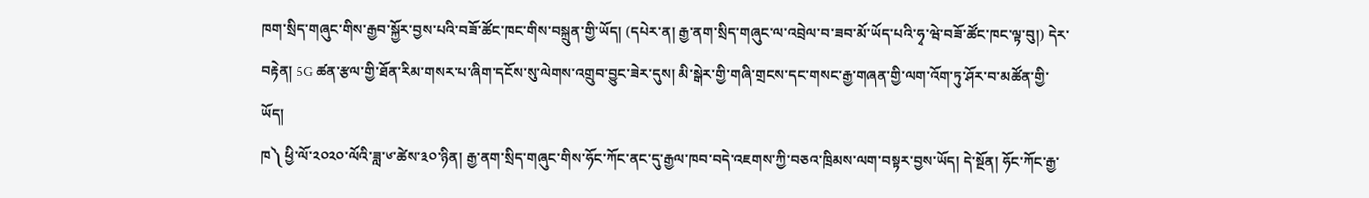ཁག་སྲིད་གཞུང་གིས་རྒྱབ་སྐྱོར་བྱས་པའི་བཟོ་ཚོང་ཁང་གིས་བསྐྲུན་གྱི་ཡོད། (དཔེར་ན། རྒྱ་ནག་སྲིད་གཞུང་ལ་འབྲེལ་བ་ཟབ་མོ་ཡོད་པའི་ཧྭ་ཝེ་བཟོ་ཚོང་ཁང་ལྟ་བུ།) དེར་བརྟེན། 5G ཚན་རྩལ་གྱི་ཐོན་རིམ་གསར་པ་ཞིག་དངོས་སུ་ལེགས་འགྲུབ་བྱུང་ཟེར་དུས། མི་སྒེར་གྱི་གཞི་གྲངས་དང་གསང་རྒྱ་གཞན་གྱི་ལག་འོག་ཏུ་ཤོར་བ་མཚོན་གྱི་ཡོད།
ཁ༽ ཕྱི་ལོ་༢༠༢༠་ལོའི་ཟླ་༦་ཚེས་༣༠་ཉིན། རྒྱ་ནག་སྲིད་གཞུང་གིས་ཧོང་ཀོང་ནང་དུ་རྒྱལ་ཁབ་བདེ་འཇགས་ཀྱི་བཅའ་ཁྲིམས་ལག་བསྟར་བྱས་ཡོད། དེ་སྔོན། ཧོང་ཀོང་རྒྱ་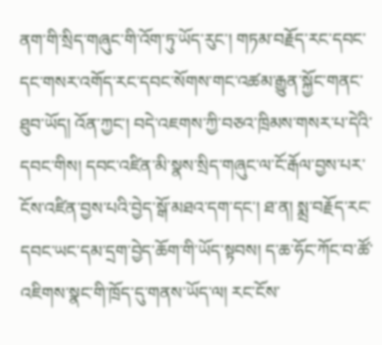ནག་གི་སྲིད་གཞུང་གི་འོག་ཏུ་ཡོད་རུང་། གཏམ་བརྗོད་རང་དབང་དང་གསར་འགོད་རང་དབང་སོགས་གང་འཚམ་རྒྱུན་སྐྱོང་གནང་ཐུབ་ཡོད། འོན་ཀྱང་། བདེ་འཇགས་ཀྱི་བཅའ་ཁྲིམས་གསར་པ་དེའི་དབང་གིས། དབང་འཛིན་མི་སྣས་སྲིད་གཞུང་ལ་ངོ་རྒོལ་བྱས་པར་ངོས་འཛིན་བྱས་པའི་བྱེད་སྒོ་མཐའ་དག་དང་། ཐ་ན། སྨྲ་བརྗོད་རང་དབང་ཡང་དམ་དྲག་བྱེད་ཆོག་གི་ཡོད་སྟབས། ད་ཆ་ཧོང་ཀོང་བ་ཚོ་འཇིགས་སྣང་གི་ཁྲོད་དུ་གནས་ཡོད་ལ། རང་ངོས་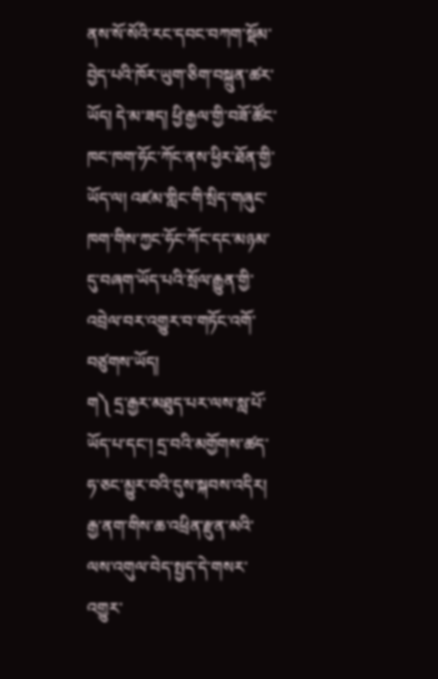ནས་སོ་སོའི་རང་དབང་བཀག་སྡོམ་བྱེད་པའི་ཁོར་ཡུག་ཅིག་བསྐྲུན་ཚར་ཡོད། དེ་མ་ཟད། ཕྱི་རྒྱལ་གྱི་བཟོ་ཚོང་ཁང་ཁག་ཧོང་ཀོང་ནས་ཕྱིར་ཐོན་གྱི་ཡོད་ལ། འཛམ་གླིང་གི་སྲིད་གཞུང་ཁག་གིས་ཀྱང་ཧོང་ཀོང་དང་མཉམ་དུ་བཞག་ཡོད་པའི་སྲོལ་རྒྱུན་གྱི་འབྲེལ་བར་འགྱུར་བ་གཏོང་འགོ་བཙུགས་ཡོད།
ག༽ དྲ་རྒྱར་མཐུད་པར་ལས་སླ་པོ་ཡོད་པ་དང་། དྲ་བའི་མགྱོགས་ཚད་ཧ་ཅང་མྱུར་བའི་དུས་སྐབས་འདིར། རྒྱ་ནག་གིས་ཆ་འཕྲིན་རྫུན་མའི་ལས་འགུལ་བེད་སྤྱད་དེ་གསར་འགྱུར་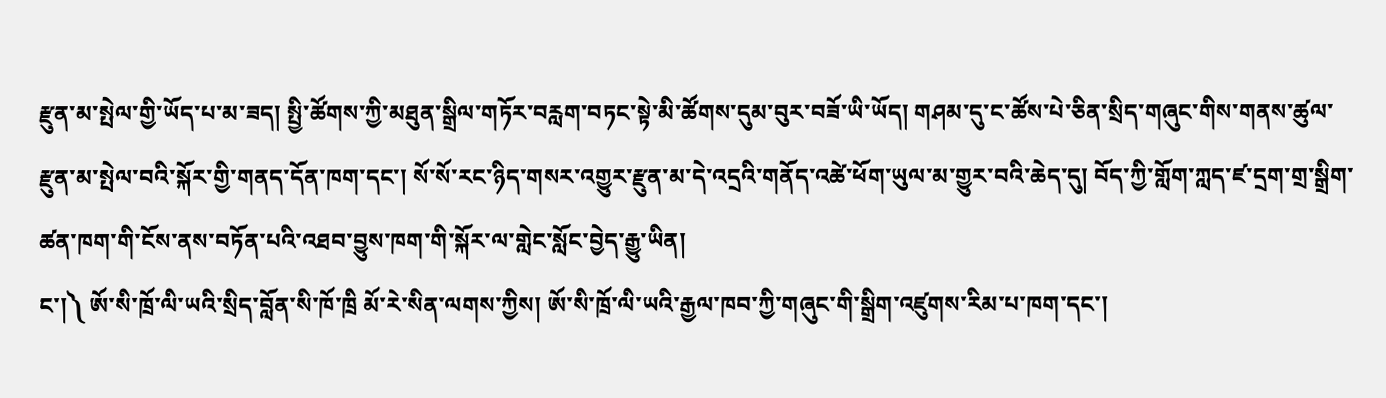རྫུན་མ་སྤེལ་གྱི་ཡོད་པ་མ་ཟད། སྤྱི་ཚོགས་ཀྱི་མཐུན་སྒྲིལ་གཏོར་བརླག་བཏང་སྟེ་མི་ཚོགས་དུམ་བུར་བཟོ་ཡི་ཡོད། གཤམ་དུ་ང་ཚོས་པེ་ཅིན་སྲིད་གཞུང་གིས་གནས་ཚུལ་རྫུན་མ་སྤེལ་བའི་སྐོར་གྱི་གནད་དོན་ཁག་དང་། སོ་སོ་རང་ཉིད་གསར་འགྱུར་རྫུན་མ་དེ་འདྲའི་གནོད་འཚེ་ཕོག་ཡུལ་མ་གྱུར་བའི་ཆེད་དུ། བོད་ཀྱི་གློག་ཀླད་ཛ་དྲག་གྲ་སྒྲིག་ཚན་ཁག་གི་ངོས་ནས་བཏོན་པའི་འཐབ་བྱུས་ཁག་གི་སྐོར་ལ་གླེང་སློང་བྱེད་རྒྱུ་ཡིན།
ང་།༽ ཨོ་སི་ཁྲོ་ལི་ཡའི་སྲིད་བློན་སི་ཁོ་ཁྲི མོ་རེ་སིན་ལགས་ཀྱིས། ཨོ་སི་ཁྲོ་ལི་ཡའི་རྒྱལ་ཁབ་ཀྱི་གཞུང་གི་སྒྲིག་འཛུགས་རིམ་པ་ཁག་དང་།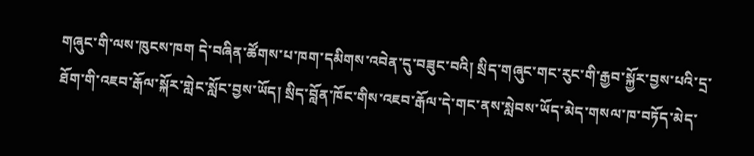གཞུང་གི་ལས་ཁུངས་ཁག དེ་བཞིན་ཚོགས་པ་ཁག་དམིགས་འབེན་དུ་བཟུང་བའི། སྲིད་གཞུང་གང་རུང་གི་རྒྱབ་སྐྱོར་བྱས་པའི་དྲ་ཐོག་གི་འཇབ་རྒོལ་སྐོར་གླེང་སློང་བྱས་ཡོད། སྲིད་བློན་ཁོང་གིས་འཇབ་རྒོལ་དེ་གང་ནས་སླེབས་ཡོད་མེད་གསལ་ཁ་བཏོད་མེད་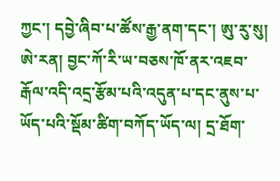ཀྱང་། དབྱེ་ཞིབ་པ་ཚོས་རྒྱ་ནག་དང་། ཨུ་རུ་སུ། ཨེ་རན། བྱང་ཀོ་རི་ཡ་བཅས་ཁོ་ནར་འཇབ་རྒོལ་འདི་འདྲ་རྩོམ་པའི་འདུན་པ་དང་ནུས་པ་ཡོད་པའི་སྡོམ་ཚིག་བཀོད་ཡོད་ལ། དྲ་ཐོག་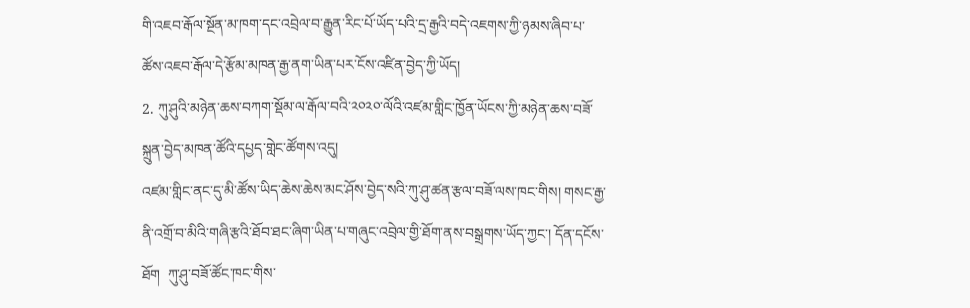གི་འཇབ་རྒོལ་སྔོན་མ་ཁག་དང་འབྲེལ་བ་རྒྱུན་རིང་པོ་ཡོད་པའི་དྲ་རྒྱའི་བདེ་འཇགས་ཀྱི་ཉམས་ཞིབ་པ་ཚོས་འཇབ་རྒོལ་དེ་རྩོམ་མཁན་རྒྱ་ནག་ཡིན་པར་ངོས་འཛིན་བྱེད་ཀྱི་ཡོད།
2. ཀུ་ཤུའི་མཉེན་ཆས་བཀག་སྡོམ་ལ་རྒོལ་བའི་༢༠༢༠་ལོའི་འཛམ་གླིང་ཁྱོན་ཡོངས་ཀྱི་མཉེན་ཆས་བཟོ་སྐྲུན་བྱེད་མཁན་ཚོའི་དཔྱད་གླེང་ཚོགས་འདུ།
འཛམ་གླིང་ནང་དུ་མི་ཚོས་ཡིད་ཆེས་ཆེས་མང་ཤོས་བྱེད་སའི་ཀུ་ཤུ་ཚན་རྩལ་བཟོ་ལས་ཁང་གིས། གསང་རྒྱ་ནི་འགྲོ་བ་མིའི་གཞི་རྩའི་ཐོབ་ཐང་ཞིག་ཡིན་པ་གཞུང་འབྲེལ་གྱི་ཐོག་ནས་བསྒྲགས་ཡོད་ཀྱང་། དོན་དངོས་ཐོག  ཀུ་ཤུ་བཟོ་ཚོང་ཁང་གིས་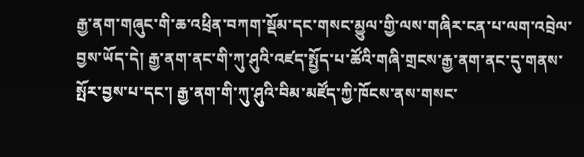རྒྱ་ནག་གཞུང་གི་ཆ་འཕྲིན་བཀག་སྡོམ་དང་གསང་མྱུལ་གྱི་ལས་གཞིར་ངན་པ་ལག་འབྲེལ་བྱས་ཡོད་དེ། རྒྱ་ནག་ནང་གི་ཀུ་ཤུའི་འཛད་སྤྱོད་པ་ཚོའི་གཞི་གྲངས་རྒྱ་ནག་ནང་དུ་གནས་སྤོར་བྱས་པ་དང་། རྒྱ་ནག་གི་ཀུ་ཤུའི་བིམ་མཛོད་ཀྱི་ཁོངས་ནས་གསང་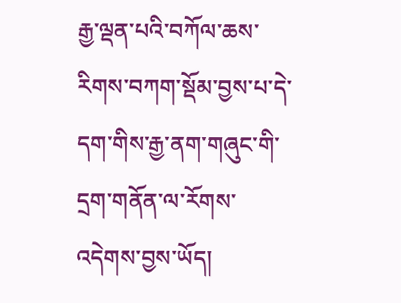རྒྱ་ལྡན་པའི་བཀོལ་ཆས་རིགས་བཀག་སྡོམ་བྱས་པ་དེ་དག་གིས་རྒྱ་ནག་གཞུང་གི་དྲག་གནོན་ལ་རོགས་འདེགས་བྱས་ཡོད།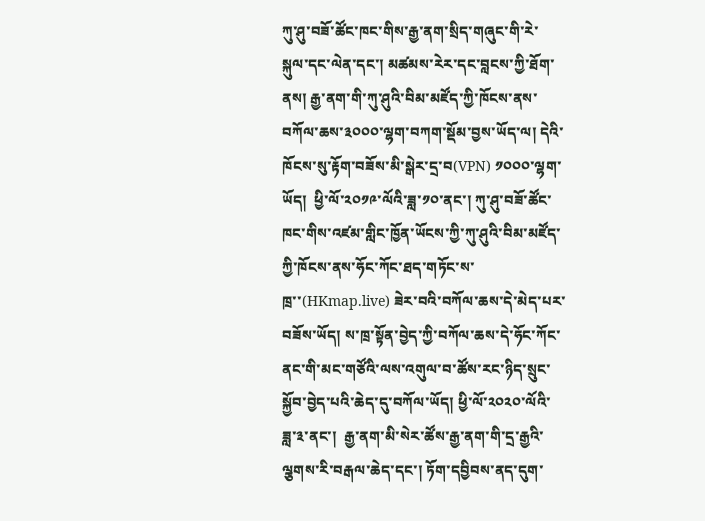ཀུ་ཤུ་བཟོ་ཚོང་ཁང་གིས་རྒྱ་ནག་སྲིད་གཞུང་གི་རེ་སྐུལ་དང་ལེན་དང་། མཚམས་རེར་དང་བླངས་ཀྱི་ཐོག་ནས། རྒྱ་ནག་གི་ཀུ་ཤུའི་བིམ་མཛོད་ཀྱི་ཁོངས་ནས་བཀོལ་ཆས་༣༠༠༠་ལྷག་བཀག་སྡོམ་བྱས་ཡོད་ལ། དེའི་ཁོངས་སུ་རྟོག་བཟོས་མི་སྒེར་དྲ་བ(VPN) ༡༠༠༠་ལྷག་ཡོད།  ཕྱི་ལོ་༢༠༡༩་ལོའི་ཟླ་༡༠་ནང་། ཀུ་ཤུ་བཟོ་ཚོང་ཁང་གིས་འཛམ་གླིང་ཁྱོན་ཡོངས་ཀྱི་ཀུ་ཤུའི་བིམ་མཛོད་ཀྱི་ཁོངས་ནས་ཧོང་ཀོང་ཐད་གཏོང་ས་ཁྲ་་(HKmap.live) ཟེར་བའི་བཀོལ་ཆས་དེ་མེད་པར་བཟོས་ཡོད། ས་ཁྲ་སྟོན་བྱེད་ཀྱི་བཀོལ་ཆས་དེ་ཧོང་ཀོང་ནང་གི་མང་གཙོའི་ལས་འགུལ་བ་ཚོས་རང་ཉིད་སྲུང་སྐྱོབ་བྱེད་པའི་ཆེད་དུ་བཀོལ་ཡོད། ཕྱི་ལོ་༢༠༢༠་ལོའི་ཟླ་༣་ནང་།  རྒྱ་ནག་མི་སེར་ཚོས་རྒྱ་ནག་གི་དྲ་རྒྱའི་ལྕགས་རི་བརྒལ་ཆེད་དང་། ཏོག་དབྱིབས་ནད་དུག་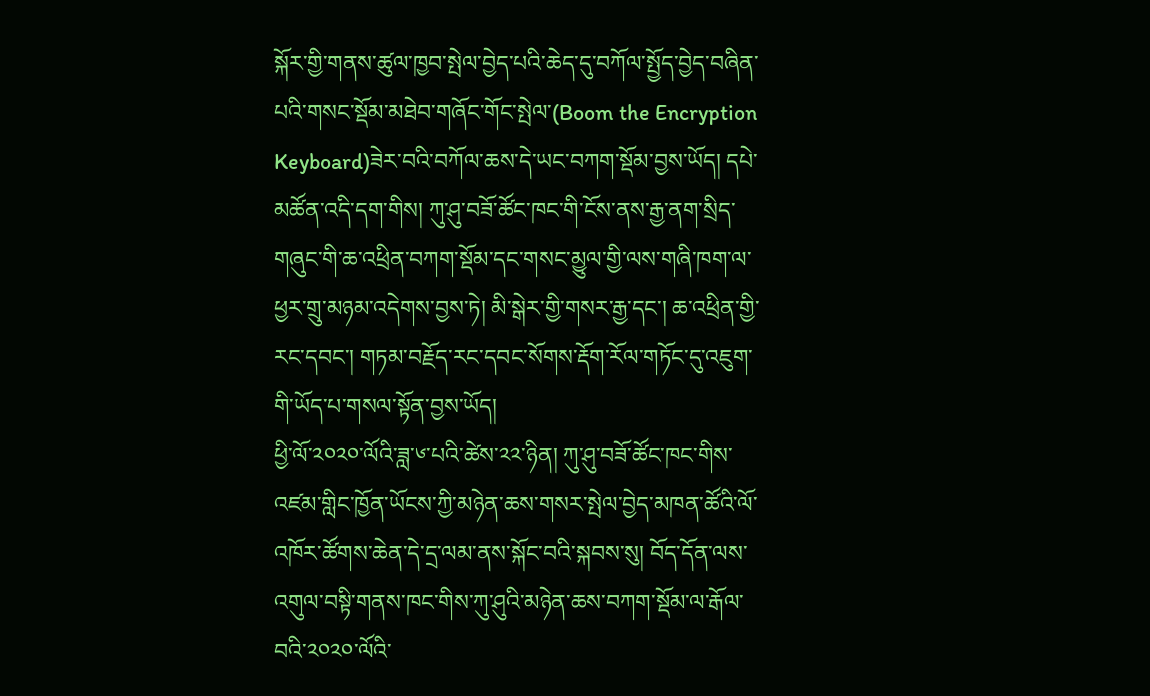སྐོར་གྱི་གནས་ཚུལ་ཁྱབ་སྤེལ་བྱེད་པའི་ཆེད་དུ་བཀོལ་སྤྱོད་བྱེད་བཞིན་པའི་གསང་སྡོམ་མཐེབ་གཞོང་གོང་སྤེལ་(Boom the Encryption Keyboard)ཟེར་བའི་བཀོལ་ཆས་དེ་ཡང་བཀག་སྡོམ་བྱས་ཡོད། དཔེ་མཚོན་འདི་དག་གིས། ཀུ་ཤུ་བཟོ་ཚོང་ཁང་གི་ངོས་ནས་རྒྱ་ནག་སྲིད་གཞུང་གི་ཆ་འཕྲིན་བཀག་སྡོམ་དང་གསང་མྱུལ་གྱི་ལས་གཞི་ཁག་ལ་ཕྱར་གྲུ་མཉམ་འདེགས་བྱས་ཏེ། མི་སྒེར་གྱི་གསར་རྒྱ་དང་། ཆ་འཕྲིན་གྱི་རང་དབང་། གཏམ་བརྗོད་རང་དབང་སོགས་རྡོག་རོལ་གཏོང་དུ་འཇུག་གི་ཡོད་པ་གསལ་སྟོན་བྱས་ཡོད།
ཕྱི་ལོ་༢༠༢༠་ལོའི་ཟླ་༦་པའི་ཚེས་༢༢་ཉིན། ཀུ་ཤུ་བཟོ་ཚོང་ཁང་གིས་འཛམ་གླིང་ཁྱོན་ཡོངས་ཀྱི་མཉེན་ཆས་གསར་སྤེལ་བྱེད་མཁན་ཚོའི་ལོ་འཁོར་ཚོགས་ཆེན་དེ་དྲ་ལམ་ནས་སྐོང་བའི་སྐབས་སུ། བོད་དོན་ལས་འགུལ་བསྟི་གནས་ཁང་གིས་ཀུ་ཤུའི་མཉེན་ཆས་བཀག་སྡོམ་ལ་རྒོལ་བའི་༢༠༢༠་ལོའི་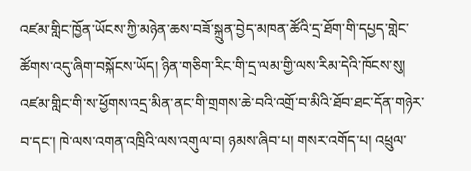འཛམ་གླིང་ཁྱོན་ཡོངས་ཀྱི་མཉེན་ཆས་བཟོ་སྐྲུན་བྱེད་མཁན་ཚོའི་དྲ་ཐོག་གི་དཔྱད་གླེང་ཚོགས་འདུ་ཞིག་བསྐོངས་ཡོད། ཉིན་གཅིག་རིང་གི་དྲ་ལམ་གྱི་ལས་རིམ་དེའི་ཁོངས་སུ། འཛམ་གླིང་གི་ས་ཕྱོགས་འདྲ་མིན་ནང་གི་གྲགས་ཆེ་བའི་འགྲོ་བ་མིའི་ཐོབ་ཐང་དོན་གཉེར་བ་དང་། ཁེ་ལས་འགན་འཁྲིའི་ལས་འགུལ་བ། ཉམས་ཞིབ་པ། གསར་འགོད་པ། འཕྲུལ་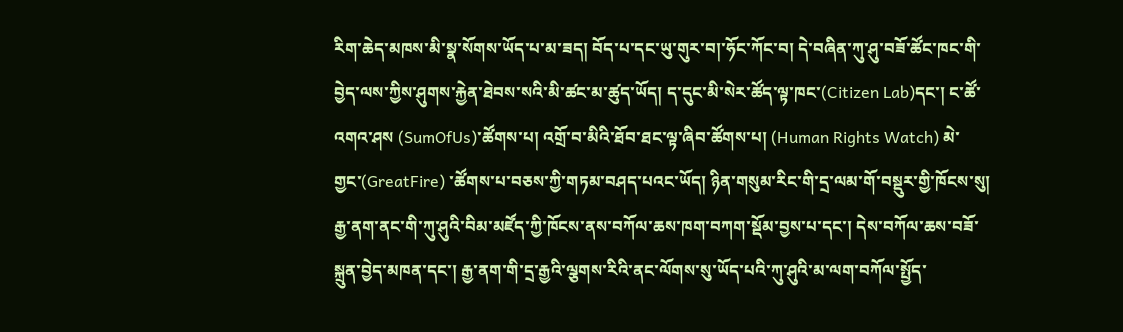རིག་ཆེད་མཁས་མི་སྣ་སོགས་ཡོད་པ་མ་ཟད། བོད་པ་དང་ཡུ་གུར་བ།་ཧོང་ཀོང་བ། དེ་བཞིན་ཀུ་ཤུ་བཟོ་ཚོང་ཁང་གི་བྱེད་ལས་ཀྱིས་ཤུགས་རྐྱེན་ཐེབས་སའི་མི་ཚང་མ་ཚུད་ཡོད། ད་དུང་མི་སེར་ཚོད་ལྟ་ཁང་(Citizen Lab)དང་། ང་ཚོ་འགའ་ཤས (SumOfUs)་ཚོགས་པ། འགྲོ་བ་མིའི་ཐོབ་ཐང་ལྟ་ཞིབ་ཚོགས་པ། (Human Rights Watch) མེ་གྱང་(GreatFire) ་ཚོགས་པ་བཅས་ཀྱི་གཏམ་བཤད་པའང་ཡོད། ཉིན་གསུམ་རིང་གི་དྲ་ལམ་གོ་བསྡུར་གྱི་ཁོངས་སུ། རྒྱ་ནག་ནང་གི་ཀུ་ཤུའི་བིམ་མཛོད་ཀྱི་ཁོངས་ནས་བཀོལ་ཆས་ཁག་བཀག་སྡོམ་བྱས་པ་དང་། དེས་བཀོལ་ཆས་བཟོ་སྐྲུན་བྱེད་མཁན་དང་། རྒྱ་ནག་གི་དྲ་རྒྱའི་ལྕགས་རིའི་ནང་ལོགས་སུ་ཡོད་པའི་ཀུ་ཤུའི་མ་ལག་བཀོལ་སྤྱོད་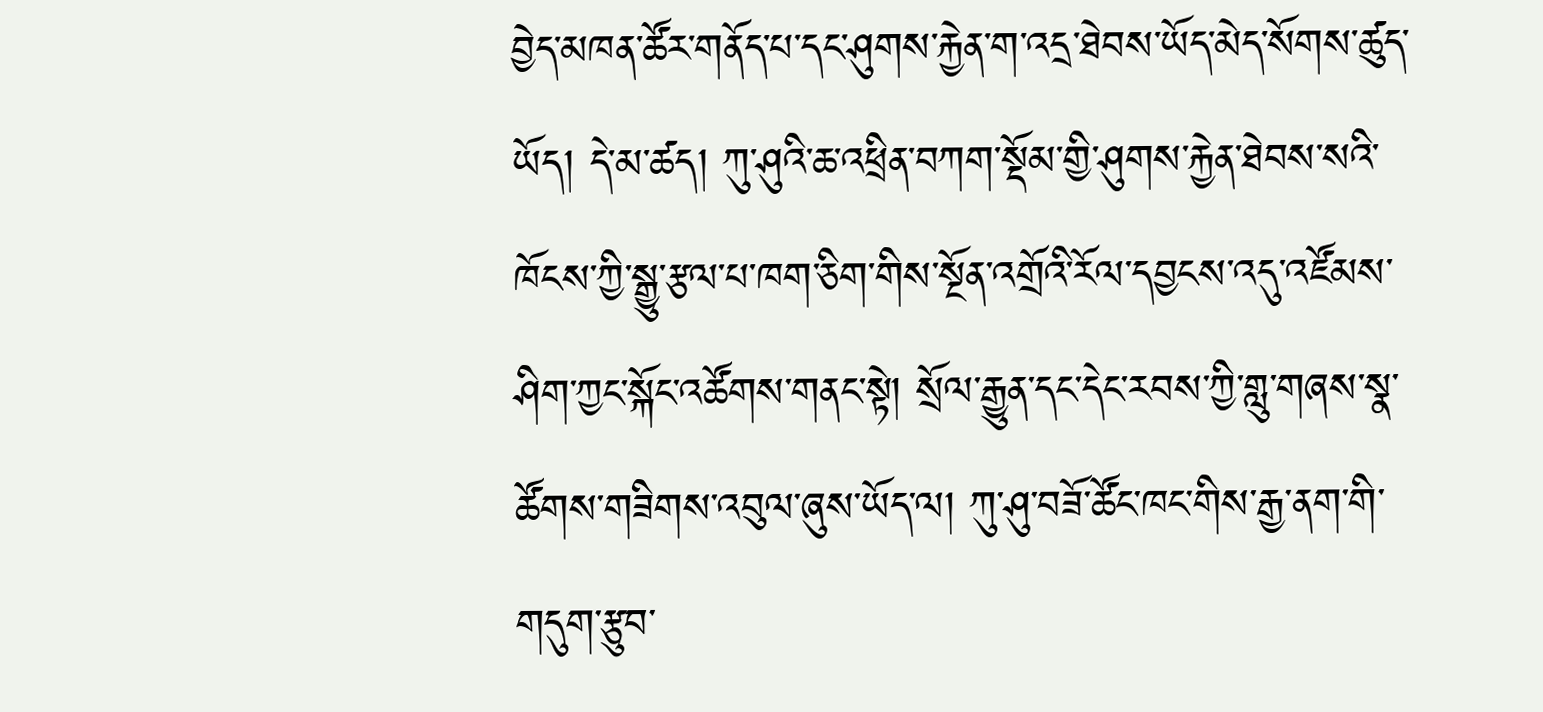བྱེད་མཁན་ཚོར་གནོད་པ་དང་ཤུགས་རྐྱེན་ག་འདྲ་ཐེབས་ཡོད་མེད་སོགས་ཚུད་ཡོད། དེ་མ་ཚད། ཀུ་ཤུའི་ཆ་འཕྲིན་བཀག་སྡོམ་གྱི་ཤུགས་རྐྱེན་ཐེབས་སའི་ཁོངས་ཀྱི་སྒྱུ་རྩལ་པ་ཁག་ཅིག་གིས་སྔོན་འགྲོའི་རོལ་དབྱངས་འདུ་འཛོམས་ཤིག་ཀྱང་སྐོང་འཚོགས་གནང་སྟེ། སྲོལ་རྒྱུན་དང་དེང་རབས་ཀྱི་གླུ་གཞས་སྣ་ཚོགས་གཟིགས་འབུལ་ཞུས་ཡོད་ལ། ཀུ་ཤུ་བཟོ་ཚོང་ཁང་གིས་རྒྱ་ནག་གི་གདུག་རྩུབ་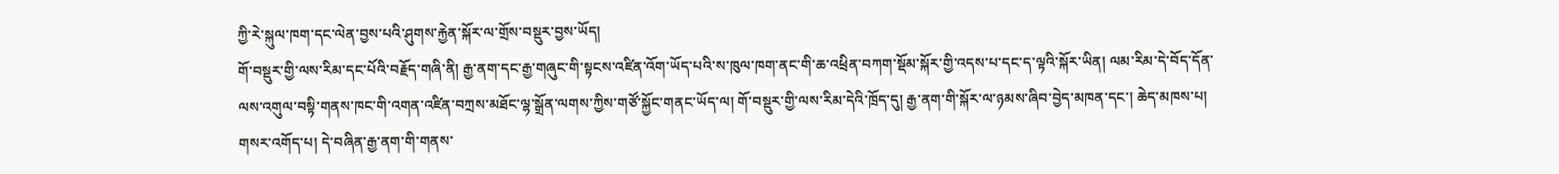ཀྱི་རེ་སྐུལ་ཁག་དང་ལེན་བྱས་པའི་ཤུགས་རྐྱེན་སྐོར་ལ་གྲོས་བསྡུར་བྱས་ཡོད།
གོ་བསྡུར་གྱི་ལས་རིམ་དང་པོའི་བརྗོད་གཞི་ནི། རྒྱ་ནག་དང་རྒྱ་གཞུང་གི་སྟངས་འཛིན་འོག་ཡོད་པའི་ས་ཁུལ་ཁག་ནང་གི་ཆ་འཕྲིན་བཀག་སྡོམ་སྐོར་གྱི་འདས་པ་དང་ད་ལྟའི་སྐོར་ཡིན། ལམ་རིམ་དེ་བོད་དོན་ལས་འགུལ་བསྟི་གནས་ཁང་གི་འགན་འཛིན་བཀྲས་མཐོང་ལྷ་སྒྲོན་ལགས་ཀྱིས་གཙོ་སྐྱོང་གནང་ཡོད་ལ། གོ་བསྡུར་གྱི་ལས་རིམ་དེའི་ཁྲོད་དུ། རྒྱ་ནག་གི་སྐོར་ལ་ཉམས་ཞིབ་བྱེད་མཁན་དང་། ཆེད་མཁས་པ། གསར་འགོད་པ། དེ་བཞིན་རྒྱ་ནག་གི་གནས་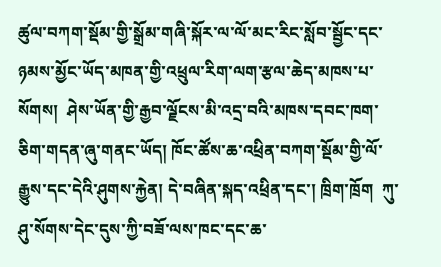ཚུལ་བཀག་སྡོམ་གྱི་སྒྲོམ་གཞི་སྐོར་ལ་ལོ་མང་རིང་སློབ་སྦྱོང་དང་ཉམས་མྱོང་ཡོད་མཁན་གྱི་འཕྲུལ་རིག་ལག་རྩལ་ཆེད་མཁས་པ་སོགས།  ཤེས་ཡོན་གྱི་རྒྱབ་ལྗོངས་མི་འདྲ་བའི་མཁས་དབང་ཁག་ཅིག་གདན་ཞུ་གནང་ཡོད། ཁོང་ཚོས་ཆ་འཕྲིན་བཀག་སྡོམ་གྱི་ལོ་རྒྱུས་དང་དེའི་ཤུགས་རྐྱེན། དེ་བཞིན་སྐད་འཕྲིན་དང་། ཁྲིག་ཁྲོག  ཀུ་ཤུ་སོགས་དེང་དུས་ཀྱི་བཟོ་ལས་ཁང་དང་ཆ་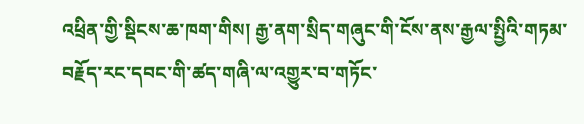འཕྲིན་གྱི་སྡིངས་ཆ་ཁག་གིས། རྒྱ་ནག་སྲིད་གཞུང་གི་ངོས་ནས་རྒྱལ་སྤྱིའི་གཏམ་བརྗོད་རང་དབང་གི་ཚད་གཞི་ལ་འགྱུར་བ་གཏོང་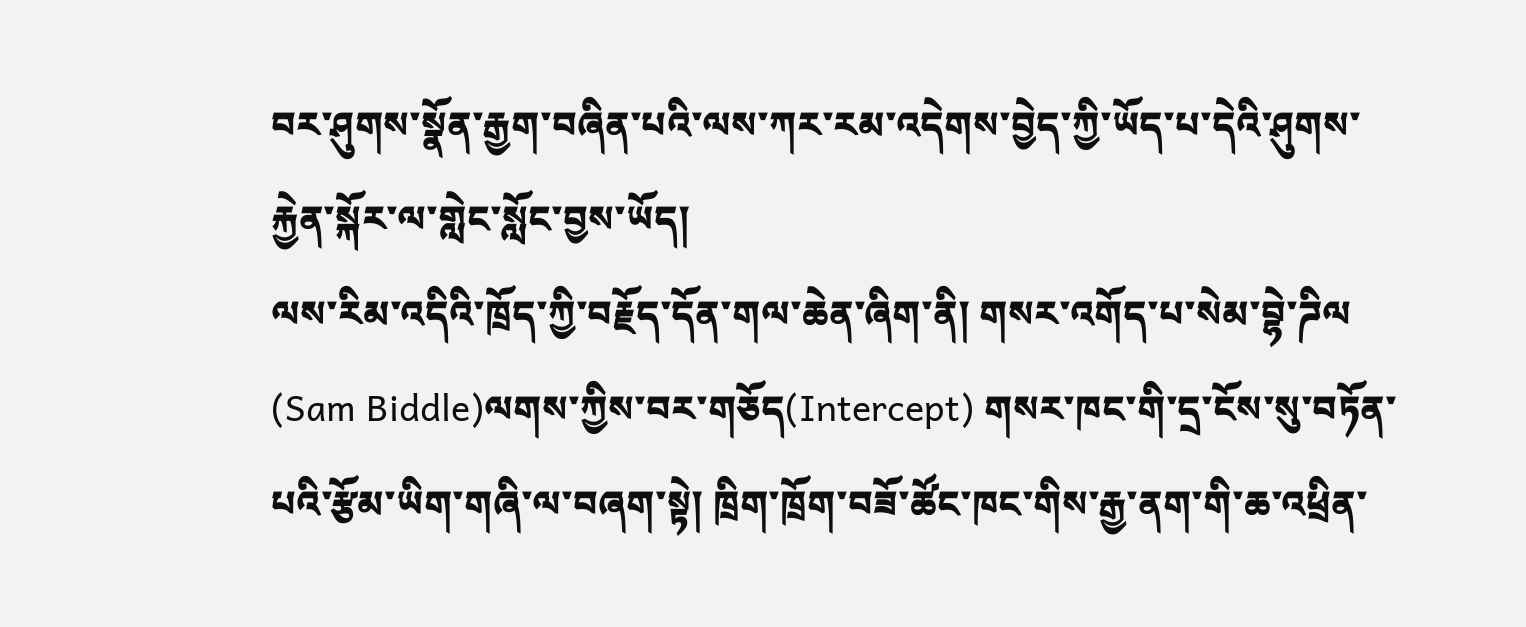བར་ཤུགས་སྣོན་རྒྱག་བཞིན་པའི་ལས་ཀར་རམ་འདེགས་བྱེད་ཀྱི་ཡོད་པ་དེའི་ཤུགས་རྐྱེན་སྐོར་ལ་གླེང་སློང་བྱས་ཡོད།
ལས་རིམ་འདིའི་ཁྲོད་ཀྱི་བརྗོད་དོན་གལ་ཆེན་ཞིག་ནི། གསར་འགོད་པ་སེམ་བྷེ་ཌིལ (Sam Biddle)ལགས་ཀྱིས་བར་གཅོད(Intercept) གསར་ཁང་གི་དྲ་ངོས་སུ་བཏོན་པའི་རྩོམ་ཡིག་གཞི་ལ་བཞག་སྟེ། ཁྲིག་ཁྲོག་བཟོ་ཚོང་ཁང་གིས་རྒྱ་ནག་གི་ཆ་འཕྲིན་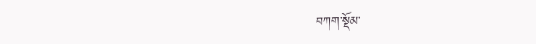བཀག་སྡོམ་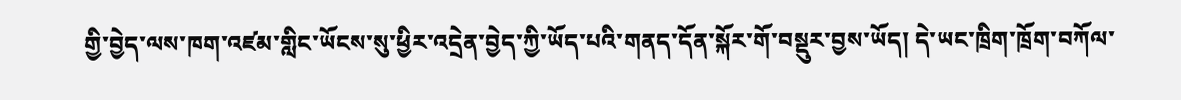གྱི་བྱེད་ལས་ཁག་འཛམ་གླིང་ཡོངས་སུ་ཕྱིར་འདྲེན་བྱེད་ཀྱི་ཡོད་པའི་གནད་དོན་སྐོར་གོ་བསྡུར་བྱས་ཡོད། དེ་ཡང་ཁྲིག་ཁྲོག་བཀོལ་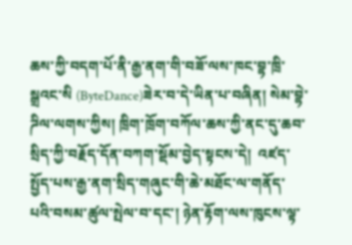ཆས་ཀྱི་བདག་པོ་ནི་རྒྱ་ནག་གི་བཟོ་ལས་ཁང་བྷ་ཁྲི་སྒྲའང་སི (ByteDance)ཟེར་བ་དེ་ཡིན་པ་བཞིན། སེམ་བྷེ་ཌིལ་ལགས་ཀྱིས། ཁྲིག་ཁྲོག་བཀོལ་ཆས་ཀྱི་ནང་དུ་ཆབ་སྲིད་ཀྱི་བརྗོད་དོན་བཀག་སྡོམ་བྱེད་སྟངས་དེ།  འཛད་སྤྱོད་པས་རྒྱ་ནག་སྲིད་གཞུང་གི་ཆེ་མཐོང་ལ་གནོད་པའི་བསམ་ཚུལ་སྤེལ་བ་དང་། ཉེན་རྟོག་ལས་ཁུངས་ལྟ་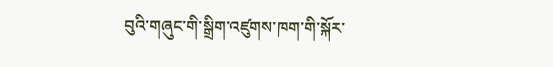བུའི་གཞུང་གི་སྒྲིག་འཛུགས་ཁག་གི་སྐོར་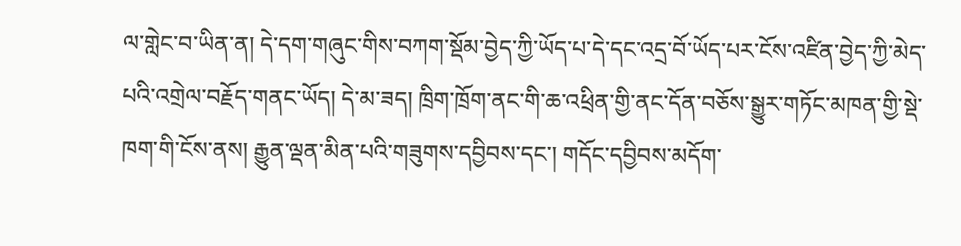ལ་གླེང་བ་ཡིན་ན། དེ་དག་གཞུང་གིས་བཀག་སྡོམ་བྱེད་ཀྱི་ཡོད་པ་དེ་དང་འདྲ་བོ་ཡོད་པར་ངོས་འཛིན་བྱེད་ཀྱི་མེད་པའི་འགྲེལ་བརྗོད་གནང་ཡོད། དེ་མ་ཟད། ཁྲིག་ཁྲོག་ནང་གི་ཆ་འཕྲིན་གྱི་ནང་དོན་བཅོས་སྒྱུར་གཏོང་མཁན་གྱི་སྡེ་ཁག་གི་ངོས་ནས། རྒྱུན་ལྡན་མིན་པའི་གཟུགས་དབྱིབས་དང་། གདོང་དབྱིབས་མདོག་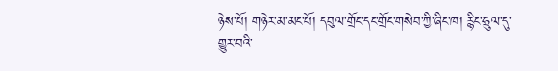ཉེས་པོ། གཉེར་མ་མང་པོ། དབུལ་གྲོང་དང་གྲོང་གསེབ་ཀྱི་ཞིང་ཁ། རྙིང་ཧྲུལ་དུ་གྱུར་བའི་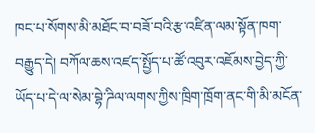ཁང་པ་སོགས་མི་མཐོང་བ་བཟོ་བའི་རྩ་འཛིན་ལམ་སྟོན་ཁག་བརྒྱུད་དེ། བཀོལ་ཆས་འཛད་སྤྱོད་པ་ཚོ་འབུར་འཇོམས་བྱེད་ཀྱི་ཡོད་པ་དེ་ལ་སེམ་བྷེ་ཌིལ་ལགས་ཀྱིས་ཁྲིག་ཁྲོག་ནང་གི་མི་མངོན་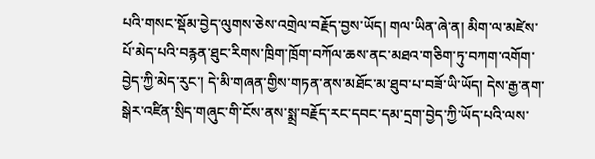པའི་གསང་སྡོམ་བྱེད་ལུགས་ཅེས་འགྲེལ་བརྗོད་བྱས་ཡོད། གལ་ཡིན་ཞེ་ན། མིག་ལ་མཛེས་པོ་མེད་པའི་བརྙན་ཐུང་རིགས་ཁྲིག་ཁྲོག་བཀོལ་ཆས་ནང་མཐའ་གཅིག་ཏུ་བཀག་འགོག་བྱེད་ཀྱི་མེད་རུང་། དེ་མི་གཞན་གྱིས་གཏན་ནས་མཐོང་མ་ཐུབ་པ་བཟོ་ཡི་ཡོད། དེས་རྒྱ་ནག་སྒེར་འཛིན་སྲིད་གཞུང་གི་ངོས་ནས་སྨྲ་བརྗོད་རང་དབང་དམ་དྲག་བྱེད་ཀྱི་ཡོད་པའི་ལས་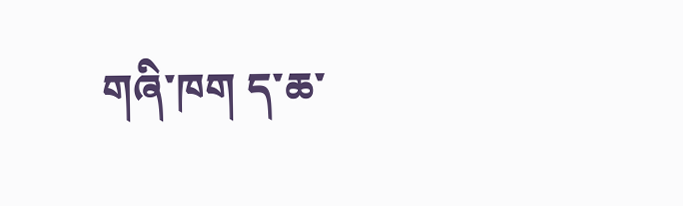གཞི་ཁག ད་ཆ་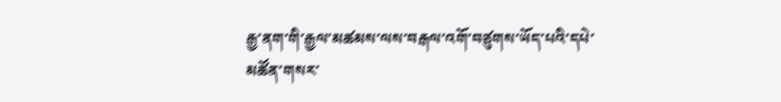རྒྱ་ནག་གི་རྒྱལ་མཚམས་ལས་བརྒལ་འགོ་བཙུགས་ཡོད་པའི་དཔེ་མཚོན་གསར་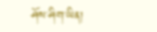ཤོས་ཤིག་ཡིན།